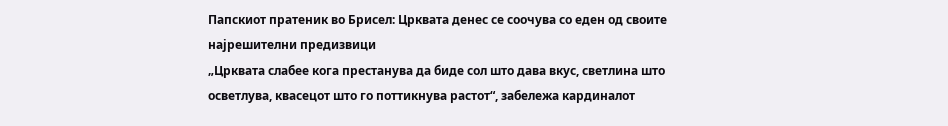Папскиот пратеник во Брисел: Црквата денес се соочува со еден од своите најрешителни предизвици
„Црквата слабее кога престанува да биде сол што дава вкус, светлина што осветлува, квасецот што го поттикнува растот“, забележа кардиналот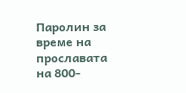Паролин за време на прославата на 800-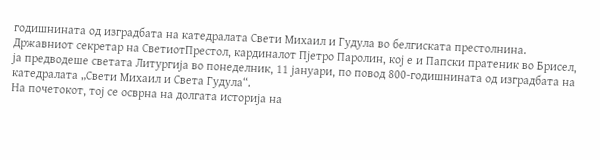годишнината од изградбата на катедралата Свети Михаил и Гудула во белгиската престолнина.
Државниот секретар на СветиотПрестол, кардиналот Пјетро Паролин, кој е и Папски пратеник во Брисел, ја предводеше светата Литургија во понеделник, 11 јануари, по повод 800-годишнината од изградбата на катедралата „Свети Михаил и Света Гудула“.
На почетокот, тој се осврна на долгата историја на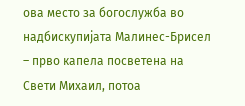ова место за богослужба во надбискупијата Малинес-Брисел – прво капела посветена на Свети Михаил, потоа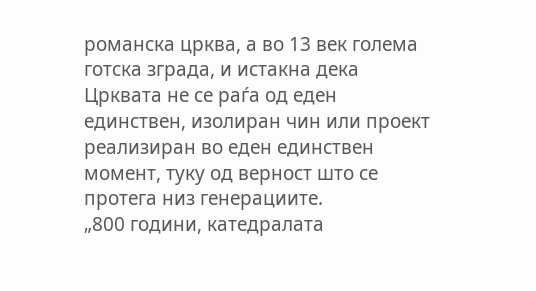романска црква, а во 13 век голема готска зграда, и истакна дека Црквата не се раѓа од еден единствен, изолиран чин или проект реализиран во еден единствен момент, туку од верност што се протега низ генерациите.
„800 години, катедралата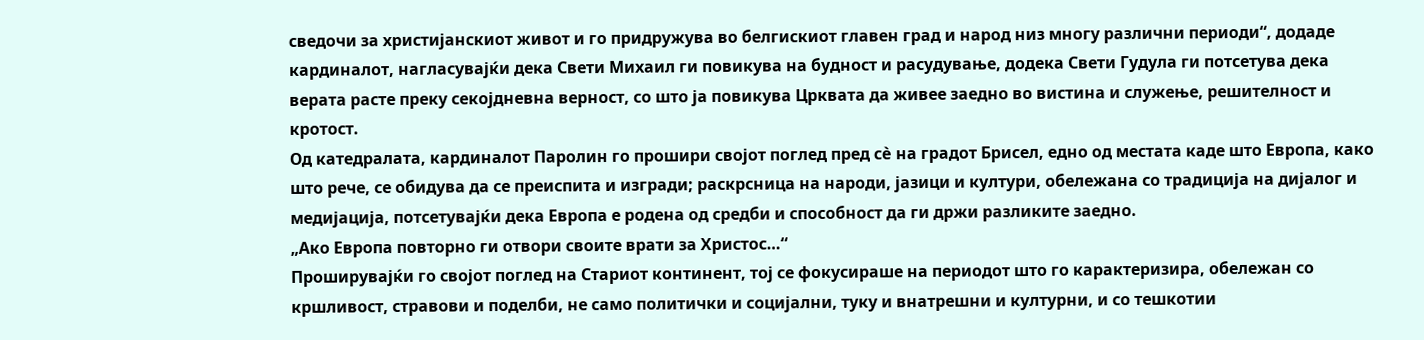сведочи за христијанскиот живот и го придружува во белгискиот главен град и народ низ многу различни периоди“, додаде кардиналот, нагласувајќи дека Свети Михаил ги повикува на будност и расудување, додека Свети Гудула ги потсетува дека верата расте преку секојдневна верност, со што ја повикува Црквата да живее заедно во вистина и служење, решителност и кротост.
Од катедралата, кардиналот Паролин го прошири својот поглед пред сè на градот Брисел, едно од местата каде што Европа, како што рече, се обидува да се преиспита и изгради; раскрсница на народи, јазици и култури, обележана со традиција на дијалог и медијација, потсетувајќи дека Европа е родена од средби и способност да ги држи разликите заедно.
„Ако Европа повторно ги отвори своите врати за Христос…“
Проширувајќи го својот поглед на Стариот континент, тој се фокусираше на периодот што го карактеризира, обележан со кршливост, стравови и поделби, не само политички и социјални, туку и внатрешни и културни, и со тешкотии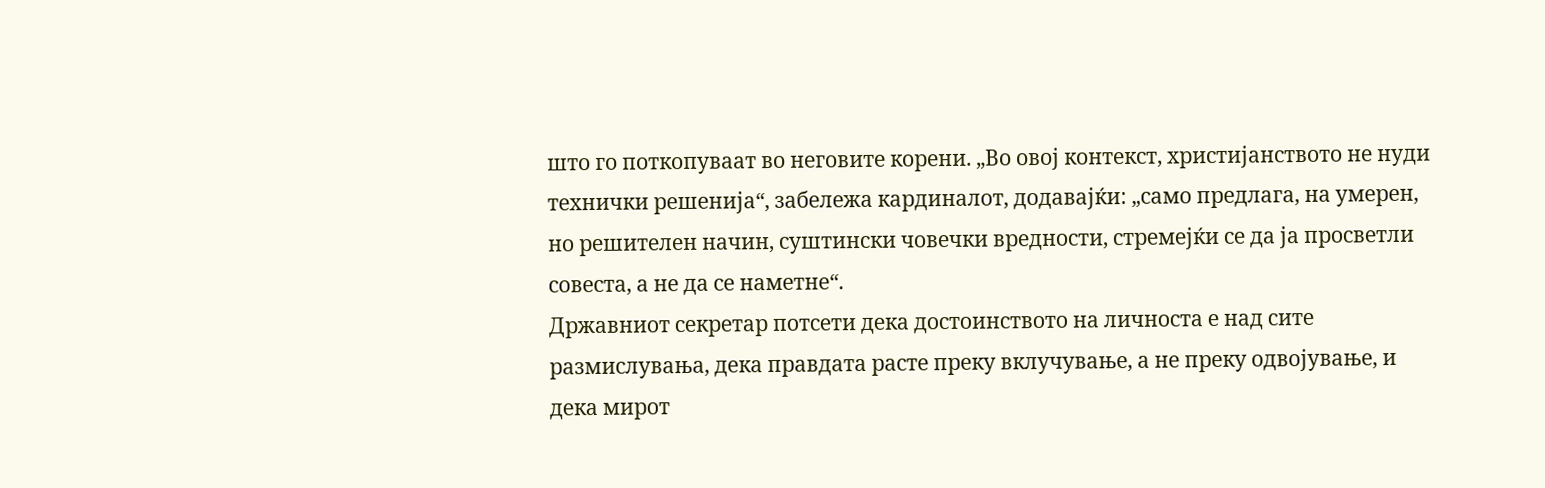што го поткопуваат во неговите корени. „Во овој контекст, христијанството не нуди технички решенија“, забележа кардиналот, додавајќи: „само предлага, на умерен, но решителен начин, суштински човечки вредности, стремејќи се да ја просветли совеста, а не да се наметне“.
Државниот секретар потсети дека достоинството на личноста е над сите размислувања, дека правдата расте преку вклучување, а не преку одвојување, и дека мирот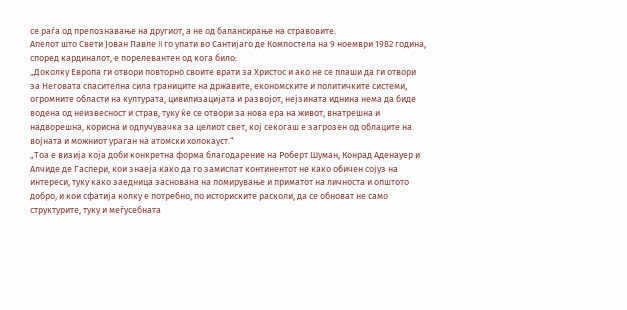се раѓа од препознавање на другиот, а не од балансирање на стравовите.
Апелот што Свети Јован Павле II го упати во Сантијаго де Компостела на 9 ноември 1982 година, според кардиналот, е порелевантен од кога било:
„Доколку Европа ги отвори повторно своите врати за Христос и ако не се плаши да ги отвори за Неговата спасителна сила границите на државите, економските и политичките системи, огромните области на културата, цивилизацијата и развојот, нејзината иднина нема да биде водена од неизвесност и страв, туку ќе се отвори за нова ера на живот, внатрешна и надворешна, корисна и одлучувачка за целиот свет, кој секогаш е загрозен од облаците на војната и можниот ураган на атомски холокауст.“
„Тоа е визија која доби конкретна форма благодарение на Роберт Шуман, Конрад Аденауер и Алчиде де Гаспери, кои знаеја како да го замислат континентот не како обичен сојуз на интереси, туку како заедница заснована на помирување и приматот на личноста и општото добро, и кои сфатија колку е потребно, по историските расколи, да се обноват не само структурите, туку и меѓусебната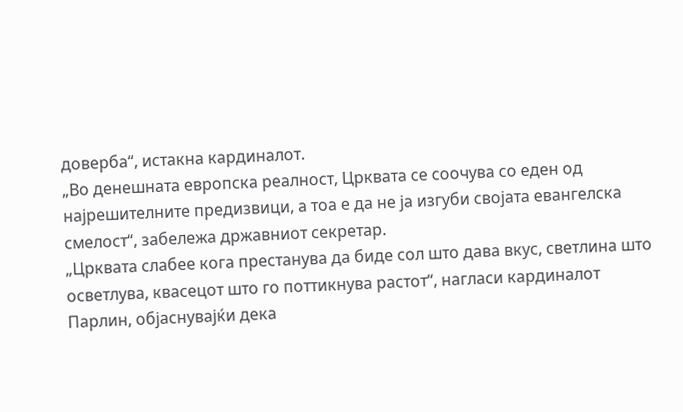доверба“, истакна кардиналот.
„Во денешната европска реалност, Црквата се соочува со еден од најрешителните предизвици, а тоа е да не ја изгуби својата евангелска смелост“, забележа државниот секретар.
„Црквата слабее кога престанува да биде сол што дава вкус, светлина што осветлува, квасецот што го поттикнува растот“, нагласи кардиналот Парлин, објаснувајќи дека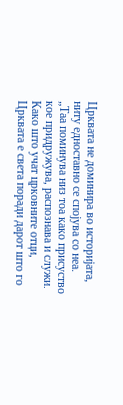Црквата не доминира во историјата, ниту едноставно се спојува со неа.
„Таа поминува низ тоа како присуство кое придружува, распознава и служи. Како што учат црковните отци, Црквата е света поради дарот што го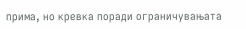прима, но кревка поради ограничувањата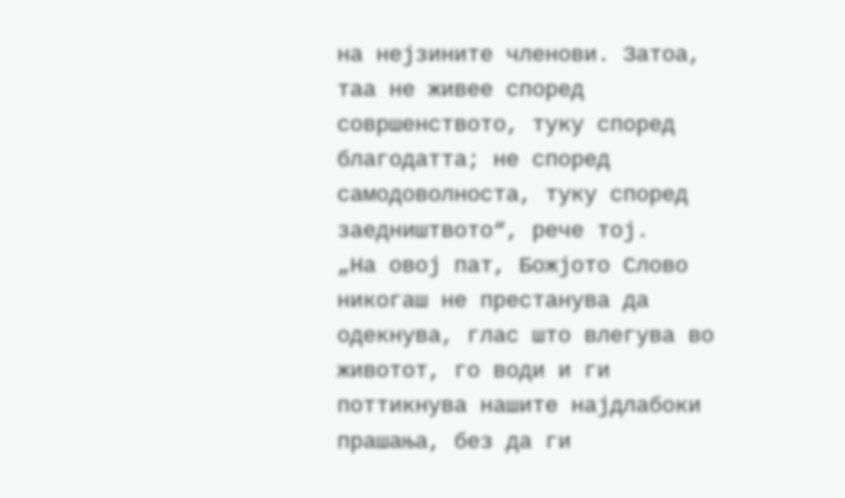на нејзините членови. Затоа, таа не живее според совршенството, туку според благодатта; не според самодоволноста, туку според заедништвото“, рече тој.
„На овој пат, Божјото Слово никогаш не престанува да одекнува, глас што влегува во животот, го води и ги поттикнува нашите најдлабоки прашања, без да ги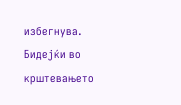избегнува. Бидејќи во крштевањето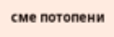сме потопени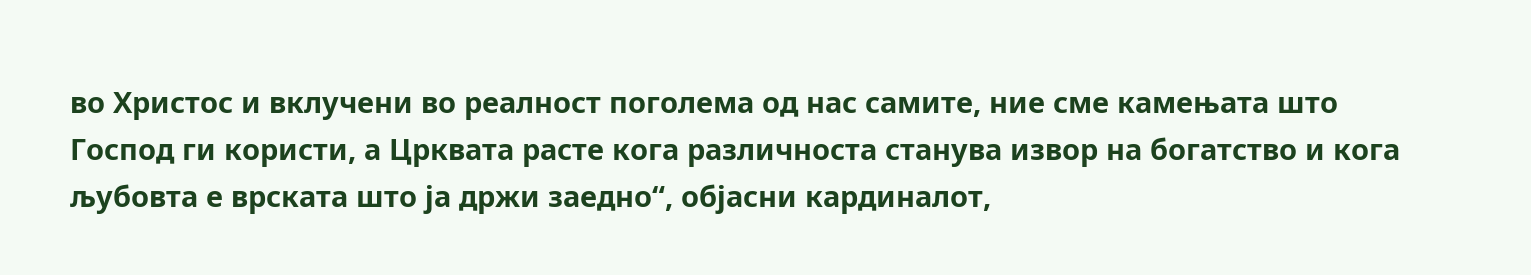во Христос и вклучени во реалност поголема од нас самите, ние сме камењата што Господ ги користи, а Црквата расте кога различноста станува извор на богатство и кога љубовта е врската што ја држи заедно“, објасни кардиналот,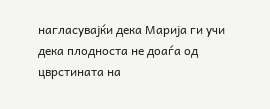нагласувајќи дека Марија ги учи дека плодноста не доаѓа од цврстината на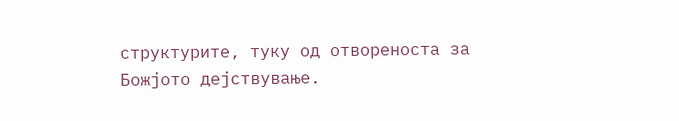структурите, туку од отвореноста за Божјото дејствување.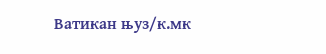Ватикан њуз/к.мк